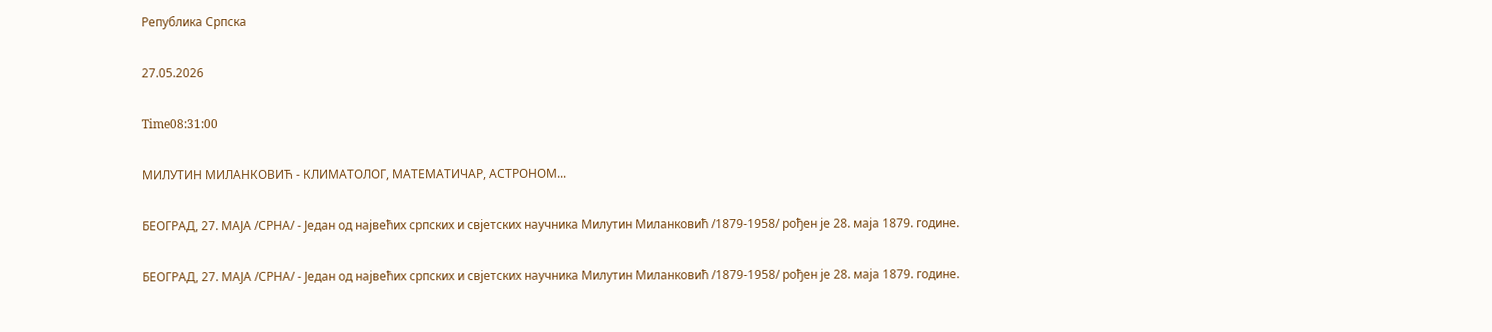Република Српска

27.05.2026

Time08:31:00

МИЛУТИН МИЛАНКОВИЋ - КЛИМАТОЛОГ, МАТЕМАТИЧАР, АСТРОНОМ...

БЕОГРАД, 27. МАЈА /СРНА/ - Jедaн од највећих српских и свјетских научника Милутин Миланковић /1879-1958/ рођен је 28. маја 1879. године.

БЕОГРАД, 27. МАЈА /СРНА/ - Jедaн од највећих српских и свјетских научника Милутин Миланковић /1879-1958/ рођен је 28. маја 1879. године.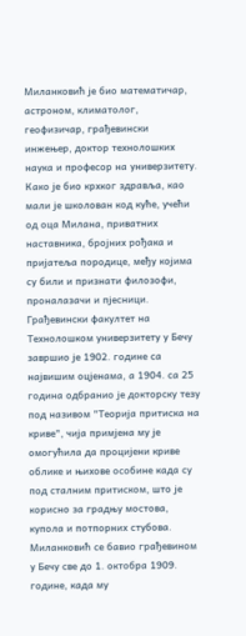Миланковић је био математичар, астроном, климатолог, геофизичар, грађевински инжењер, доктор технолошких наука и професор на универзитету. Како је био крхког здравља, као мали је школован код куће, учећи од оца Милана, приватних наставника, бројних рођака и пријатеља породице, међу којима су били и признати филозофи, проналазачи и пјесници. Грађевински факултет на Технолошком универзитету у Бечу завршио је 1902. године са највишим оцјенама, а 1904. са 25 година одбранио је докторску тезу под називом "Теорија притиска на криве", чија примјена му је омогућила да процијени криве облике и њихове особине када су под сталним притиском, што је корисно за градњу мостова, купола и потпорних стубова. Миланковић се бавио грађевином у Бечу све до 1. октобра 1909. године, када му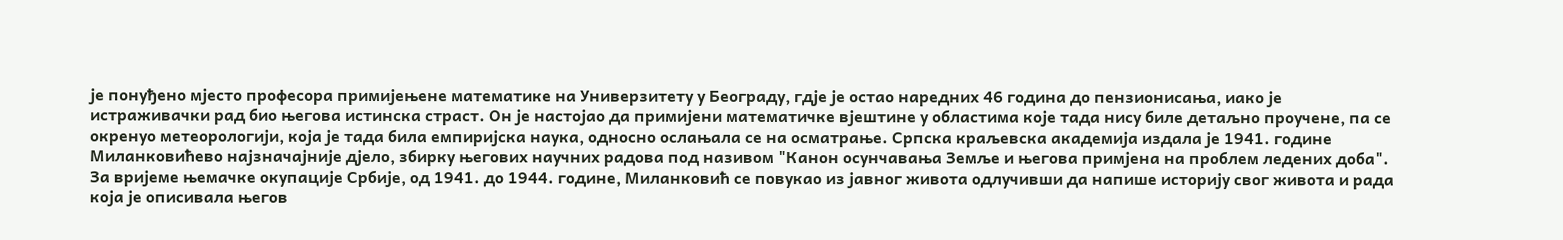је понуђено мјесто професора примијењене математике на Универзитету у Београду, гдје је остао наредних 46 година до пензионисања, иако је истраживачки рад био његова истинска страст. Он је настојао да примијени математичке вјештине у областима које тада нису биле детаљно проучене, па се окренуо метеорологији, која је тада била емпиријска наука, односно ослањала се на осматрање. Српска краљевска академија издала је 1941. године Миланковићево најзначајније дјело, збирку његових научних радова под називом "Канон осунчавања Земље и његова примјена на проблем ледених доба". За вријеме њемачке окупације Србије, од 1941. до 1944. године, Миланковић се повукао из јавног живота одлучивши да напише историју свог живота и рада која је описивала његов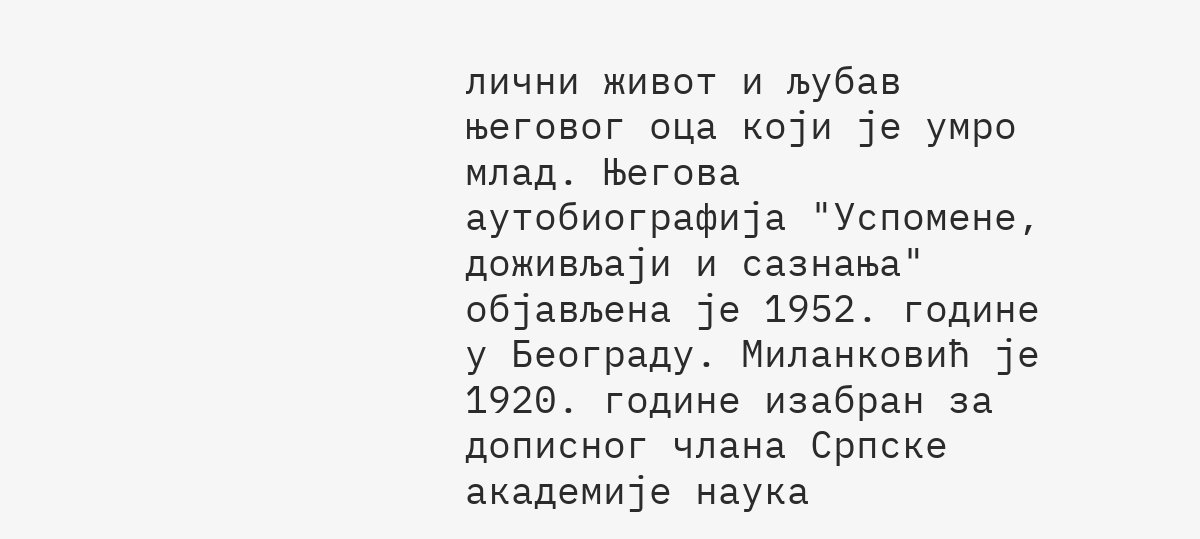лични живот и љубав његовог оца који је умро млад. Његова аутобиографија "Успомене, доживљаји и сазнања" објављена је 1952. године у Београду. Миланковић је 1920. године изабран за дописног члана Српске академије наука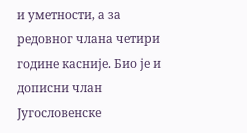и уметности, а за редовног члана четири године касније. Био је и дописни члан Југословенске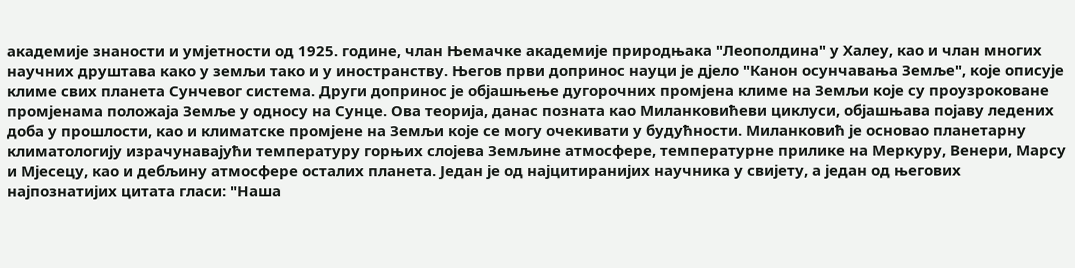академије знаности и умјетности од 1925. године, члан Њемачке академије природњака "Леополдина" у Халеу, као и члан многих научних друштава како у земљи тако и у иностранству. Његов први допринос науци је дјело "Канон осунчавања Земље", које описује климе свих планета Сунчевог система. Други допринос је објашњење дугорочних промјена климе на Земљи које су проузроковане промјенама положаја Земље у односу на Сунце. Ова теорија, данас позната као Миланковићеви циклуси, објашњава појаву ледених доба у прошлости, као и климатске промјене на Земљи које се могу очекивати у будућности. Миланковић је основао планетарну климатологију израчунавајући температуру горњих слојева Земљине атмосфере, температурне прилике на Меркуру, Венери, Марсу и Мјесецу, као и дебљину атмосфере осталих планета. Један је од најцитиранијих научника у свијету, а један од његових најпознатијих цитата гласи: "Наша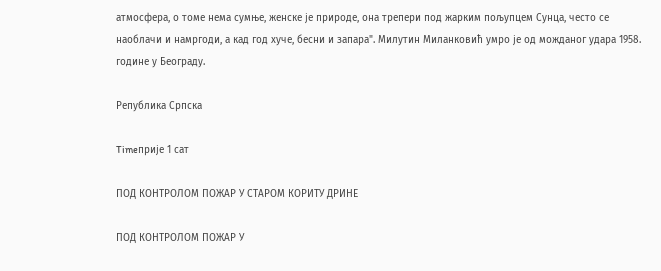атмосфера, о томе нема сумње, женске је природе, она трепери под жарким пољупцем Сунца, често се наоблачи и намргоди, а кад год хуче, бесни и запара". Милутин Миланковић умро је од можданог удара 1958. године у Београду.

Република Српска

Timeприје 1 сат

ПОД КОНТРОЛОМ ПОЖАР У СТАРОМ КОРИТУ ДРИНЕ

ПОД КОНТРОЛОМ ПОЖАР У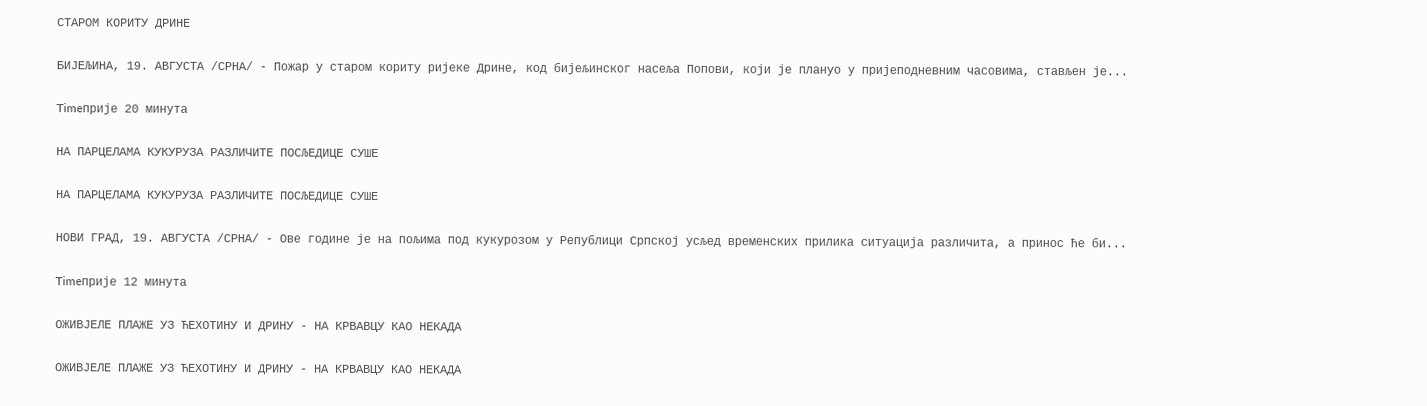СТАРОМ КОРИТУ ДРИНЕ

БИЈЕЉИНА, 19. АВГУСТА /СРНА/ - Пожар у старом кориту ријеке Дрине, код бијељинског насеља Попови, који је плануо у пријеподневним часовима, стављен је...

Timeприје 20 минута

НА ПАРЦЕЛАМА КУКУРУЗА РАЗЛИЧИТЕ ПОСЉЕДИЦЕ СУШЕ

НА ПАРЦЕЛАМА КУКУРУЗА РАЗЛИЧИТЕ ПОСЉЕДИЦЕ СУШЕ

НОВИ ГРАД, 19. АВГУСТА /СРНА/ - Ове године је на пољима под кукурозом у Републици Српској усљед временских прилика ситуација различита, а принос ће би...

Timeприје 12 минута

ОЖИВЈЕЛЕ ПЛАЖЕ УЗ ЋЕХОТИНУ И ДРИНУ - НА КРВАВЦУ КАО НЕКАДА

ОЖИВЈЕЛЕ ПЛАЖЕ УЗ ЋЕХОТИНУ И ДРИНУ - НА КРВАВЦУ КАО НЕКАДА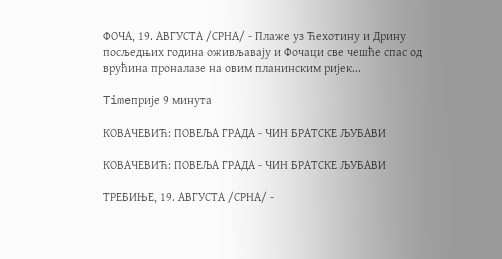ФОЧА, 19. АВГУСТА /СРНА/ - Плаже уз Ћехотину и Дрину посљедњих година оживљавају и Фочаци све чешће спас од врућина проналазе на овим планинским ријек...

Timeприје 9 минута

КОВАЧЕВИЋ: ПОВЕЉА ГРАДА - ЧИН БРАТСКЕ ЉУБАВИ

КОВАЧЕВИЋ: ПОВЕЉА ГРАДА - ЧИН БРАТСКЕ ЉУБАВИ

ТРЕБИЊЕ, 19. АВГУСТА /СРНА/ -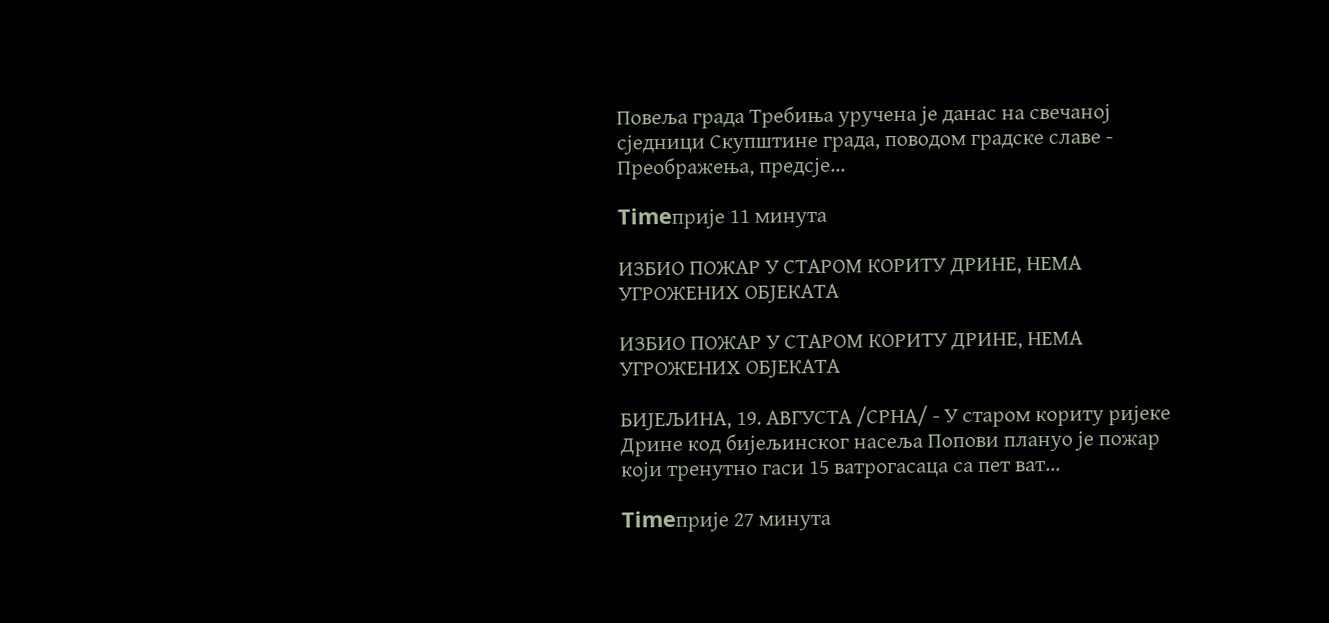Повеља града Требиња уручена је данас на свечаној сједници Скупштине града, поводом градске славе - Преображења, предсје...

Timeприје 11 минута

ИЗБИО ПОЖАР У СTАРОМ КОРИTУ ДРИНЕ, НЕМА УГРОЖЕНИХ ОБЈЕКАТА

ИЗБИО ПОЖАР У СTАРОМ КОРИTУ ДРИНЕ, НЕМА УГРОЖЕНИХ ОБЈЕКАТА

БИЈЕЉИНА, 19. АВГУСTА /СРНА/ - У старом кориту ријеке Дрине код бијељинског насеља Попови плануо је пожар који тренутно гаси 15 ватрогасаца са пет ват...

Timeприје 27 минута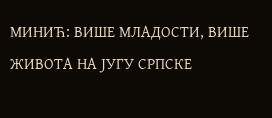МИНИЋ: ВИШЕ МЛАДОСТИ, ВИШЕ ЖИВОТА НА ЈУГУ СРПСКЕ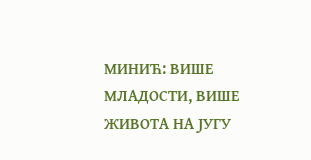МИНИЋ: ВИШЕ МЛАДОСТИ, ВИШЕ ЖИВОТА НА ЈУГУ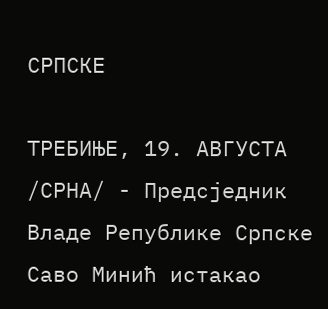СРПСКЕ

ТРЕБИЊЕ, 19. АВГУСТА /СРНА/ - Предсједник Владе Републике Српске Саво Минић истакао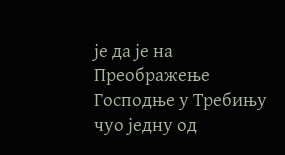је да је на Преображење Господње у Требињу чуо једну од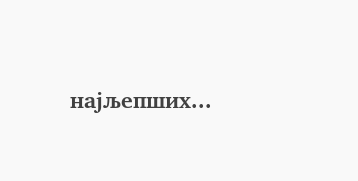најљепших...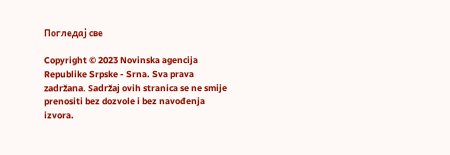Погледај све

Copyright © 2023 Novinska agencija Republike Srpske - Srna. Sva prava zadržana. Sadržaj ovih stranica se ne smije prenositi bez dozvole i bez navođenja izvora.